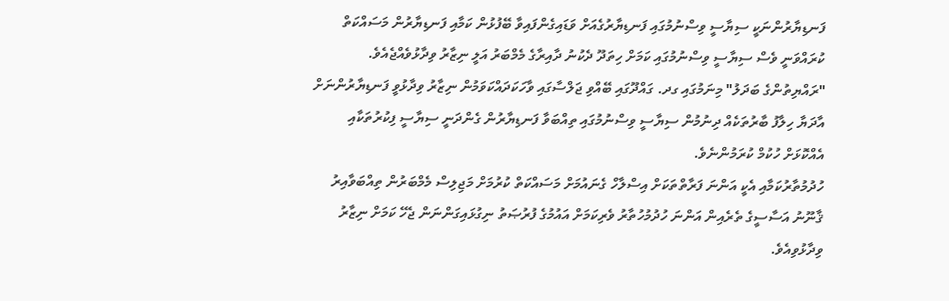ފަނޑިޔާރުންނަކީ ސިޔާސީ ވިސްނުމުގައި ފަނޑިޔާރުގެއަށް ވަޑައިގެންފައިވާ ބޭފުޅުން ކަމާއި ފަނޑިޔާރުން މަސައްކަތް ކުރައްވަނީ ވެސް ސިޔާސީ ވިސްނުމުގައި ކަމަށް ހިތަދޫ ދެކުނު ދާއިރާގެ މެމްބަރު އަލީ ނިޒާރު ވިދާޅުވެއްޖެއެވެ.
"ރައްޔިތުންގެ ބަދަލު" މިނަމުގައި ގދ. ގައްދޫގައި ބޭއްވި ޖަލްސާގައި ވާހަކަދައްކަވަމުން ނިޒާރު ވިދާޅުވީ ފަނޑިޔާރުންނަށް އާދަޔާ ހިލާފު ބާރުތަކެއް ދިނުމުން ސިޔާސީ ވިސްނުމުގައި ތިއްބަވާ ފަނޑިޔާރުން ގެންދަނީ ސިޔާސީ ފިކުރުތަކާއި އެއްކޮޅަށް ހުކުމް ކުރަމުންނެވެ.
ހުދުމުތާރުކަމާއި އެކީ އަންނަ ފަރާތްތަކަށް އިސްލާހް ގެނައުމަށް މަސައްކަތް ކުރުމަށް މަޖިލިސް މެމްބަރުން ތިއްބަވާއިރު ޤާނޫނު އަސާސީގެ ތެރެއިން އަންނަ ހުދުމުހުތާރު ވެރިކަމަށް އައުމުގެ ފުރުޞަތު ނިގުޅައިގަންނަން ޖެހޭ ކަމަށް ނިޒާރު ވިދާޅުވިއެވެ.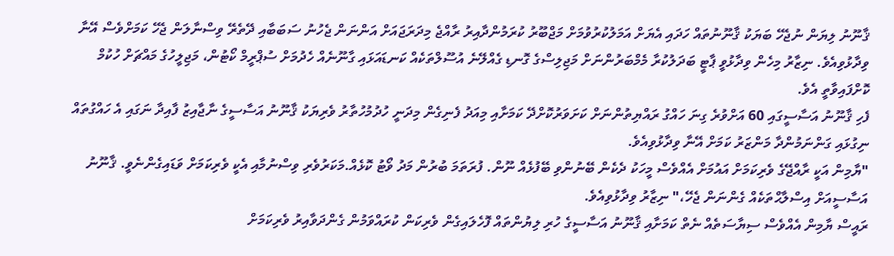ޤާނޫނު ލިޔަން ނުޖެހޭ ބަޔަކު ޤާނޫނުތައް ހަދައި އެޔަށް އަމަލުކުރުވުމަށް މަޖްބޫރު ކުރަމުންދާއިރު ރާއްޖެ މިދަރަޖައަށް އަންނަން ޖެހުނު ސަބަބާއި ދޭތެރޭ ވިސްނާލަން ޖެހޭ ކަމަށްވެސް އޭނާ ވިދާޅުވިއެވެ. ނިޒާރު މިހެން ވިދާޅުވީ ޕާޓީ ބަދަލުކުރާ މެމްބަރުންނަށް މަޖިލިސްގެ ގޮނޑި ގެއްލޭނެ އުސޫލްތަކެއް ކަނޑައަޅައި ގާނޫނެއް ހެދުމަށް ސުޕްރީމް ކޯޓުން، މަޖިލީހުގެ މައްޗަށް ހުކުމް ކޮށްފައިވާތީ އެވެ.
ފެހި ޤާނޫނު އަސާސީގައި 60 އަށްވުރެ ގިނަ ހައްގު ރައްޔިތުންނަށް ކަށަވަރުކޮށްދޭ ކަމަށާއި މިއަދު ފެނިގެން މިދަނީ ހުދުމުހުތާރު ވެރިޔަކު ޤާނޫނު އަސާސީގެ ނާޖާއިޒު ފާއިދާ ނަގައި އެ ހައްގުތައް ނިގުޅައި ގަންނަމުންދާ މަންޒަރު ކަމަށް އޭނާ ވިދާޅުވިއެވެ.
"ޔާމިން އަކީ ރާއްޖޭގެ ވެރިކަމަށް އައުމަށް އެއްވެސް މީހަކު ދެކެން ބޭނުންވި ބޭފުޅެއް ނޫން. ފުރަތަމަ ބުރުން މަދު ވޯޓު ކޮޅެއް.މަކަރުވެރި ވިސްނުމާއި އެކީ ވެރިކަމަށް ވަޑައިގެންނެވީ. ޤާނޫނު އަސާސީއަށް އިސްލާޙްތަކެއް ގެންނަން ޖެހޭ،" ނިޒާރު ވިދާޅުވިއެވެ.
ރައީސް ޔާމިން އެއްވެސް ސިޔާސަތެއް ނެތް ކަމަށާއި ޤާނޫނު އަސާސީގެ ހުރި ލިޔުންތައް ފޮހެލައިގެން ވެރިކަން ކުރައްވަމުން ގެންދަވާއިރު ވެރިކަމަށް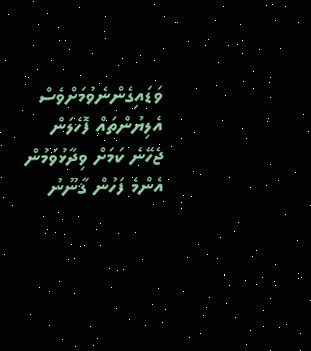ވަޑައިގެންނެވުމަށްވެސް އެލިޔުންތައް ފޮހެލަން ޖެހޭނެ ކަމަށް ވިދާޅުވަމުން އެންމެ ފަހުން ޤާނޫނު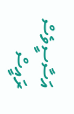އަސާސީވެސް ރައީސް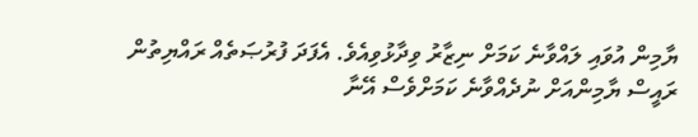ޔާމިން އުވައި ލައްވާނެ ކަމަށް ނިޒާރު ވިދާޅުވިއެވެ. އެފަދަ ފުރުޞަތެއް ރައްޔިތުން ރައީސް ޔާމިންއަށް ނުދެއްވާނެ ކަމަށްވެސް އޭނާ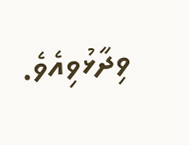ވިދާޅުވިއެވެ.